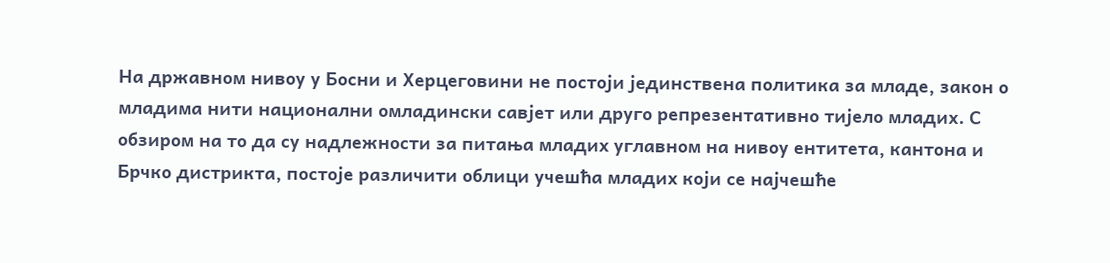На државном нивоу у Босни и Херцеговини не постоји јединствена политика за младе, закон о младима нити национални омладински савјет или друго репрезентативно тијело младих. С обзиром на то да су надлежности за питања младих углавном на нивоу ентитета, кантона и Брчко дистрикта, постоје различити облици учешћа младих који се најчешће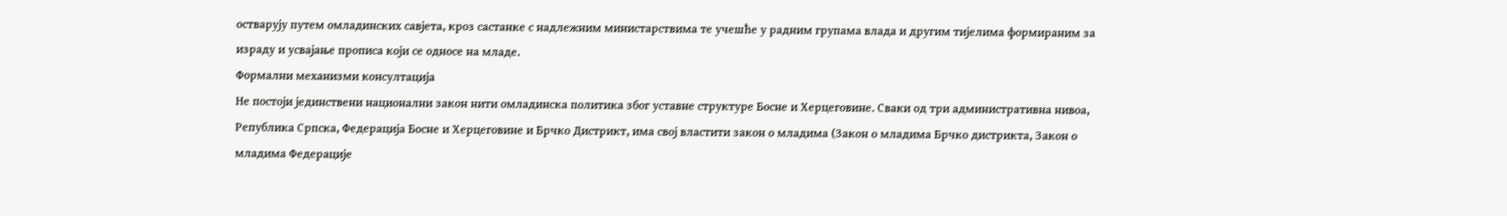остварују путем омладинских савјета, кроз састанке с надлежним министарствима те учешће у радним групама влада и другим тијелима формираним за израду и усвајање прописа који се односе на младе.
Формални механизми консултација
Не постоји јединствени национални закон нити омладинска политика због уставне структуре Босне и Херцеговине. Сваки од три административна нивоа, Република Српска, Федерација Босне и Херцеговине и Брчко Дистрикт, има свој властити закон о младима (Закон о младима Брчко дистрикта, Закон о младима Федерације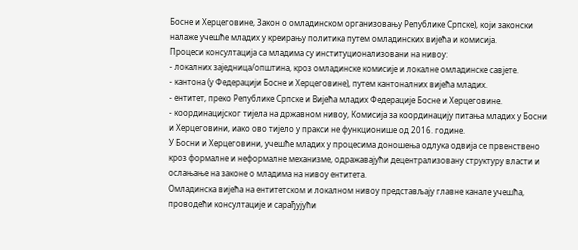Босне и Херцеговине, Закон о омладинском организовању Републике Српске), који законски налаже учешће младих у креирању политика путем омладинских вијећа и комисија.
Процеси консултација са младима су институционализовани на нивоу:
- локалних заједница/општина, кроз омладинске комисије и локалне омладинске савјете.
- кантона (у Федерацији Босне и Херцеговине), путем кантоналних вијећа младих.
- ентитет, преко Републике Српске и Вијећа младих Федерације Босне и Херцеговине.
- координацијског тијела на државном нивоу, Комисија за координацију питања младих у Босни и Херцеговини, иако ово тијело у пракси не функционише од 2016. године.
У Босни и Херцеговини, учешће младих у процесима доношења одлука одвија се првенствено кроз формалне и неформалне механизме, одражавајући децентрализовану структуру власти и ослањање на законе о младима на нивоу ентитета.
Омладинска вијећа на ентитетском и локалном нивоу представљају главне канале учешћа, проводећи консултације и сарађујући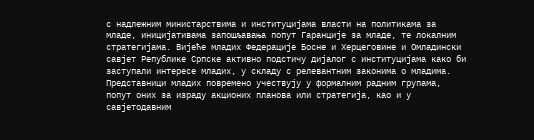с надлежним министарствима и институцијама власти на политикама за младе, иницијативама запошљавања попут Гаранције за младе, те локалним стратегијама. Вијеће младих Федерације Босне и Херцеговине и Омладински савјет Републике Српске активно подстичу дијалог с институцијама како би заступали интересе младих, у складу с релевантним законима о младима.
Представници младих повремено учествују у формалним радним групама, попут оних за израду акционих планова или стратегија, као и у савјетодавним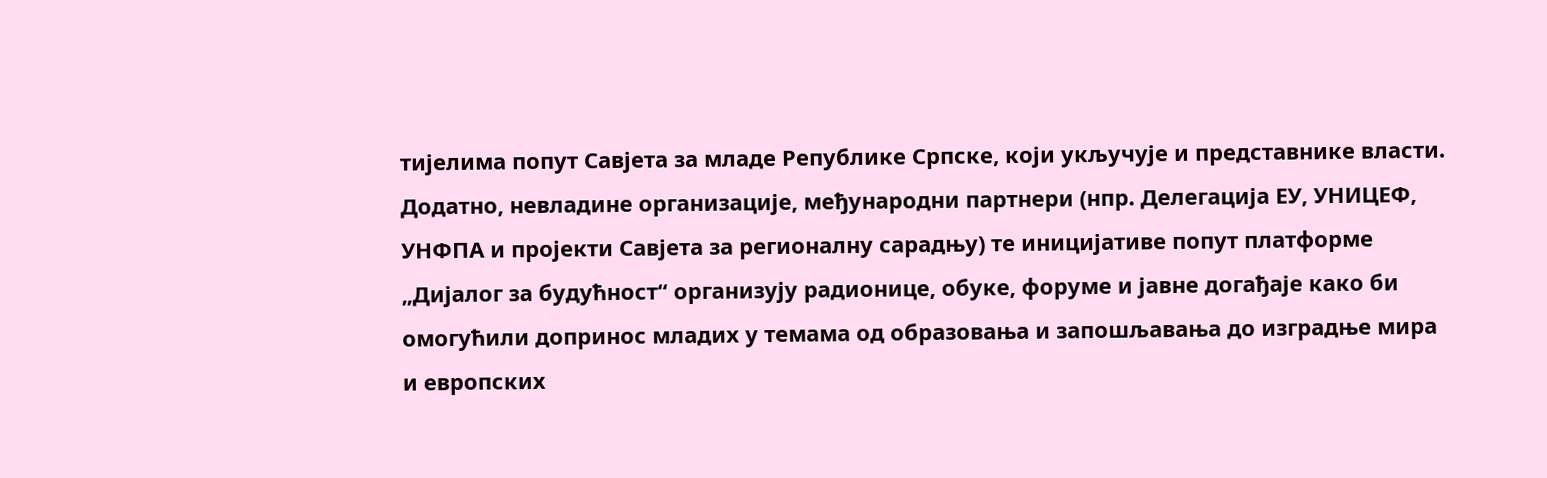тијелима попут Савјета за младе Републике Српске, који укључује и представнике власти.
Додатно, невладине организације, међународни партнери (нпр. Делегација ЕУ, УНИЦЕФ, УНФПА и пројекти Савјета за регионалну сарадњу) те иницијативе попут платформе „Дијалог за будућност“ организују радионице, обуке, форуме и јавне догађаје како би омогућили допринос младих у темама од образовања и запошљавања до изградње мира и европских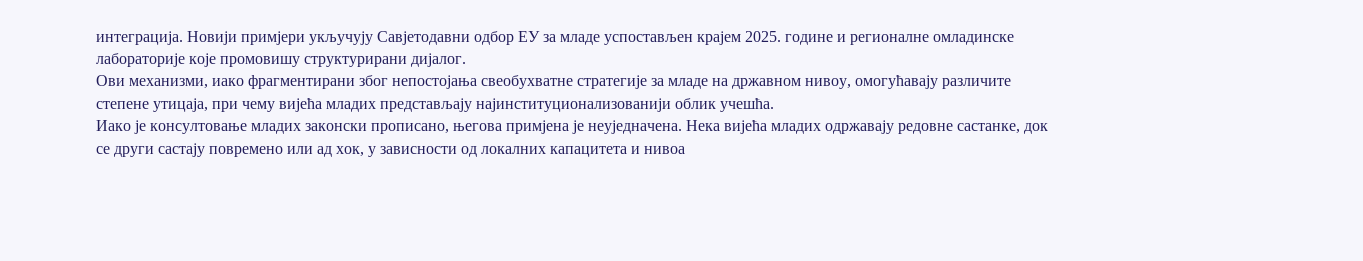интеграција. Новији примјери укључују Савјетодавни одбор ЕУ за младе успостављен крајем 2025. године и регионалне омладинске лабораторије које промовишу структурирани дијалог.
Ови механизми, иако фрагментирани због непостојања свеобухватне стратегије за младе на државном нивоу, омогућавају различите степене утицаја, при чему вијећа младих представљају најинституционализованији облик учешћа.
Иако је консултовање младих законски прописано, његова примјена је неуједначена. Нека вијећа младих одржавају редовне састанке, док се други састају повремено или ад хок, у зависности од локалних капацитета и нивоа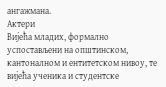ангажмана.
Актери
Вијећа младих, формално успостављени на општинском, кантоналном и ентитетском нивоу, те вијећа ученика и студентске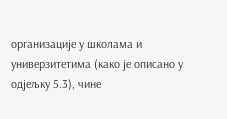организације у школама и универзитетима (како је описано у одјељку 5.3), чине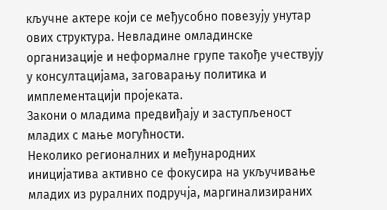кључне актере који се међусобно повезују унутар ових структура. Невладине омладинске организације и неформалне групе такође учествују у консултацијама, заговарању политика и имплементацији пројеката.
Закони о младима предвиђају и заступљеност младих с мање могућности.
Неколико регионалних и међународних иницијатива активно се фокусира на укључивање младих из руралних подручја, маргинализираних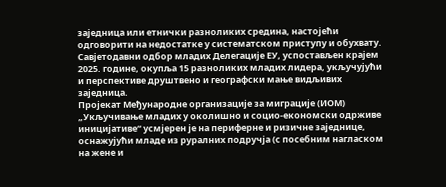заједница или етнички разноликих средина, настојећи одговорити на недостатке у систематском приступу и обухвату.
Савјетодавни одбор младих Делегације ЕУ, успостављен крајем 2025. године, окупља 15 разноликих младих лидера, укључујући и перспективе друштвено и географски мање видљивих заједница.
Пројекат Међународне организације за миграције (ИОМ) „Укључивање младих у околишно и социо-економски одрживе иницијативе“ усмјерен је на периферне и ризичне заједнице, оснажујући младе из руралних подручја (с посебним нагласком на жене и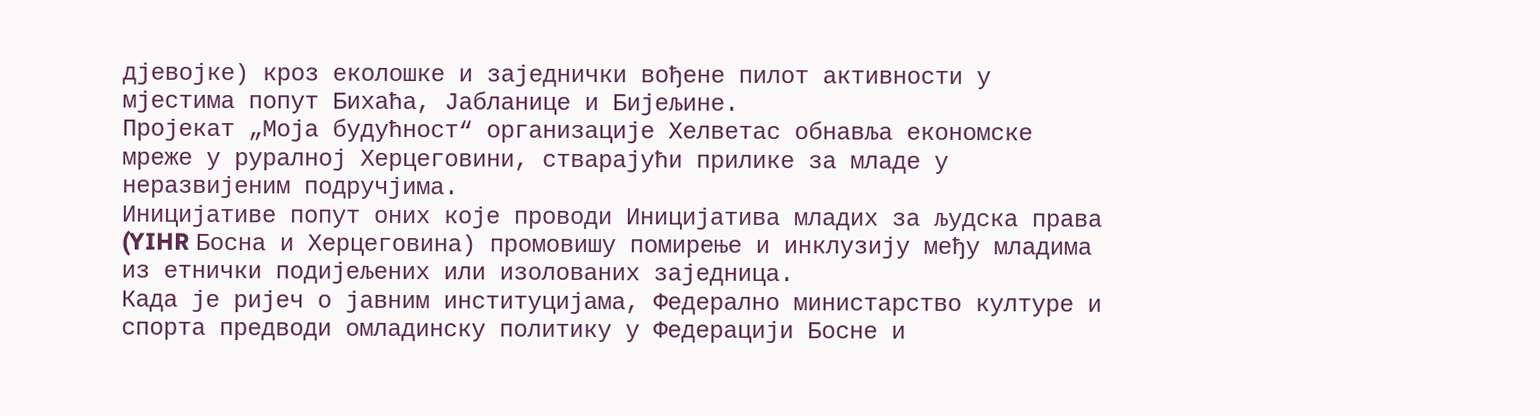дјевојке) кроз еколошке и заједнички вођене пилот активности у мјестима попут Бихаћа, Јабланице и Бијељине.
Пројекат „Моја будућност“ организације Хелветас обнавља економске мреже у руралној Херцеговини, стварајући прилике за младе у неразвијеним подручјима.
Иницијативе попут оних које проводи Иницијатива младих за људска права (YIHR Босна и Херцеговина) промовишу помирење и инклузију међу младима из етнички подијељених или изолованих заједница.
Када је ријеч о јавним институцијама, Федерално министарство културе и спорта предводи омладинску политику у Федерацији Босне и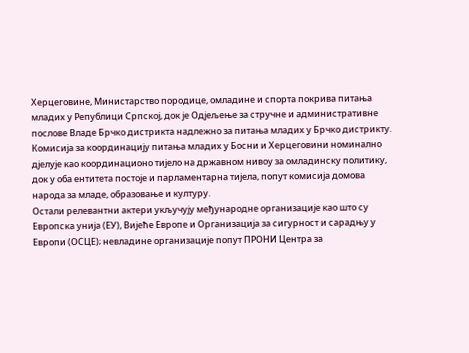Херцеговине, Министарство породице, омладине и спорта покрива питања младих у Републици Српској, док је Одјељење за стручне и административне послове Владе Брчко дистрикта надлежно за питања младих у Брчко дистрикту.
Комисија за координацију питања младих у Босни и Херцеговини номинално дјелује као координационо тијело на државном нивоу за омладинску политику, док у оба ентитета постоје и парламентарна тијела, попут комисија домова народа за младе, образовање и културу.
Остали релевантни актери укључују међународне организације као што су Европска унија (ЕУ), Вијеће Европе и Организација за сигурност и сарадњу у Европи (ОСЦЕ); невладине организације попут ПРОНИ Центра за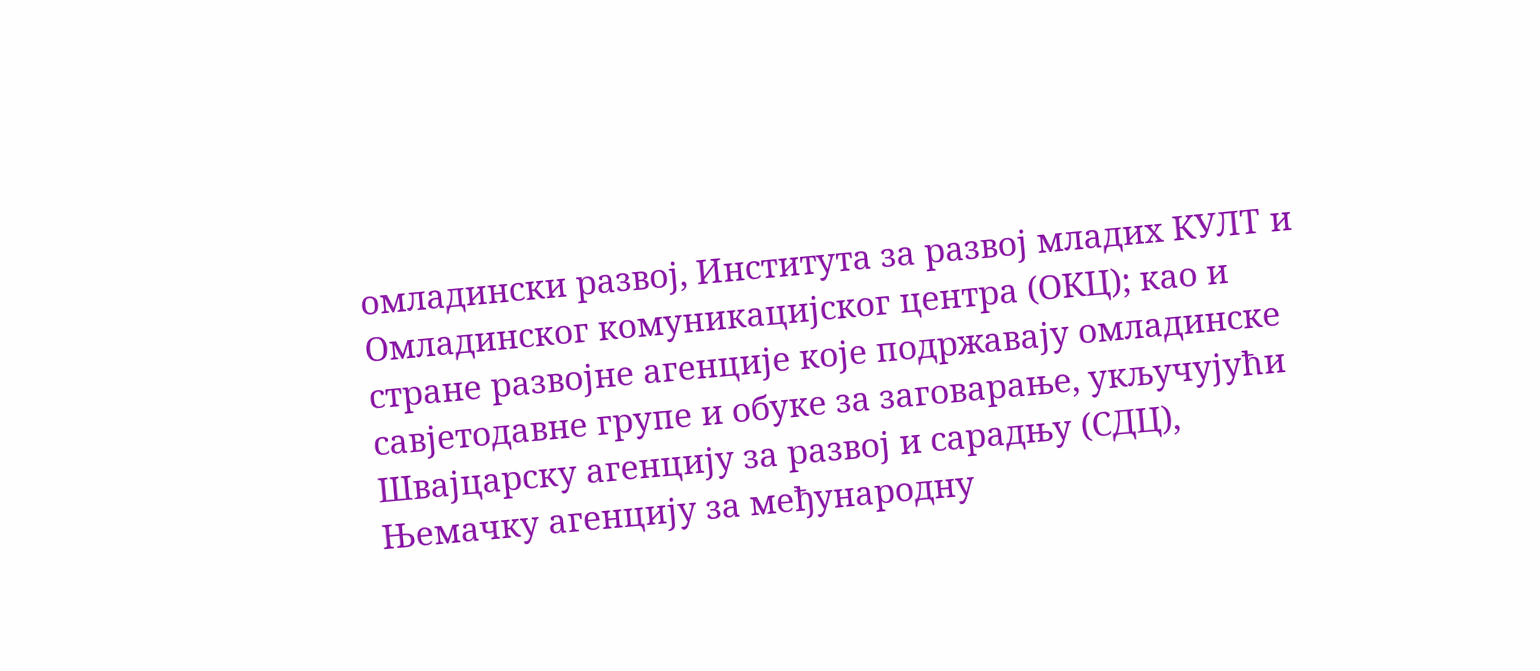омладински развој, Института за развој младих КУЛТ и Омладинског комуникацијског центра (ОКЦ); као и стране развојне агенције које подржавају омладинске савјетодавне групе и обуке за заговарање, укључујући Швајцарску агенцију за развој и сарадњу (СДЦ), Њемачку агенцију за међународну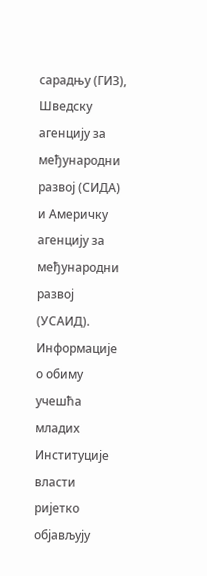сарадњу (ГИЗ), Шведску агенцију за међународни развој (СИДА) и Америчку агенцију за међународни развој (УСАИД).
Информације о обиму учешћа младих
Институције власти ријетко објављују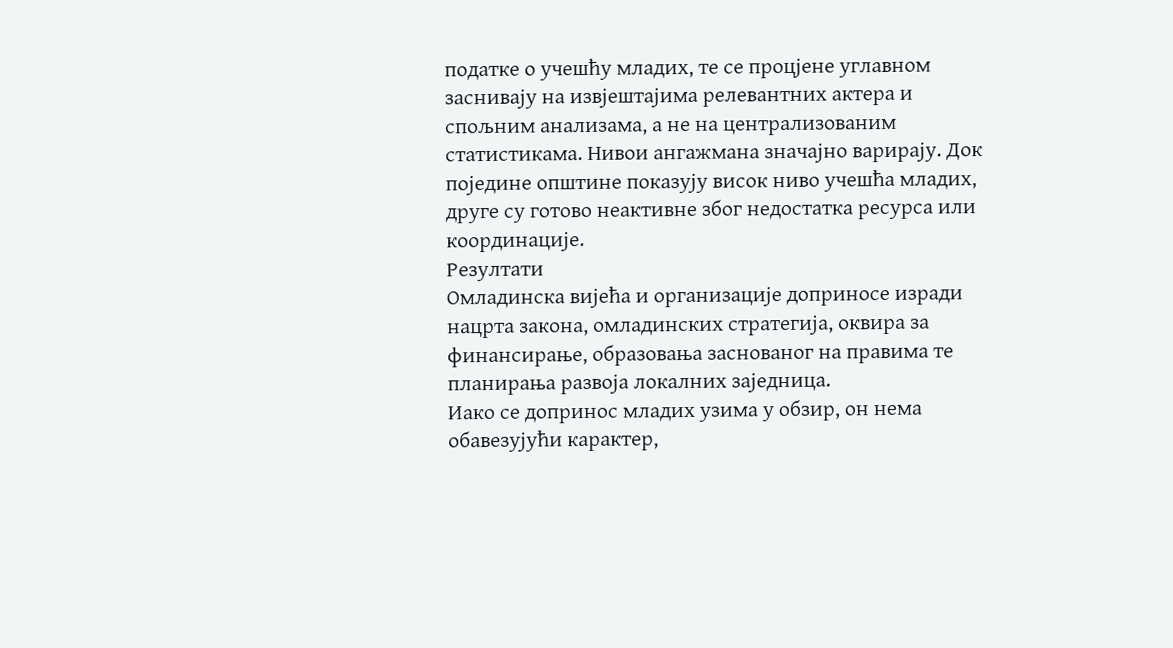податке о учешћу младих, те се процјене углавном заснивају на извјештајима релевантних актера и спољним анализама, а не на централизованим статистикама. Нивои ангажмана значајно варирају. Док поједине општине показују висок ниво учешћа младих, друге су готово неактивне због недостатка ресурса или координације.
Резултати
Омладинска вијећа и организације доприносе изради нацрта закона, омладинских стратегија, оквира за финансирање, образовања заснованог на правима те планирања развоја локалних заједница.
Иако се допринос младих узима у обзир, он нема обавезујући карактер,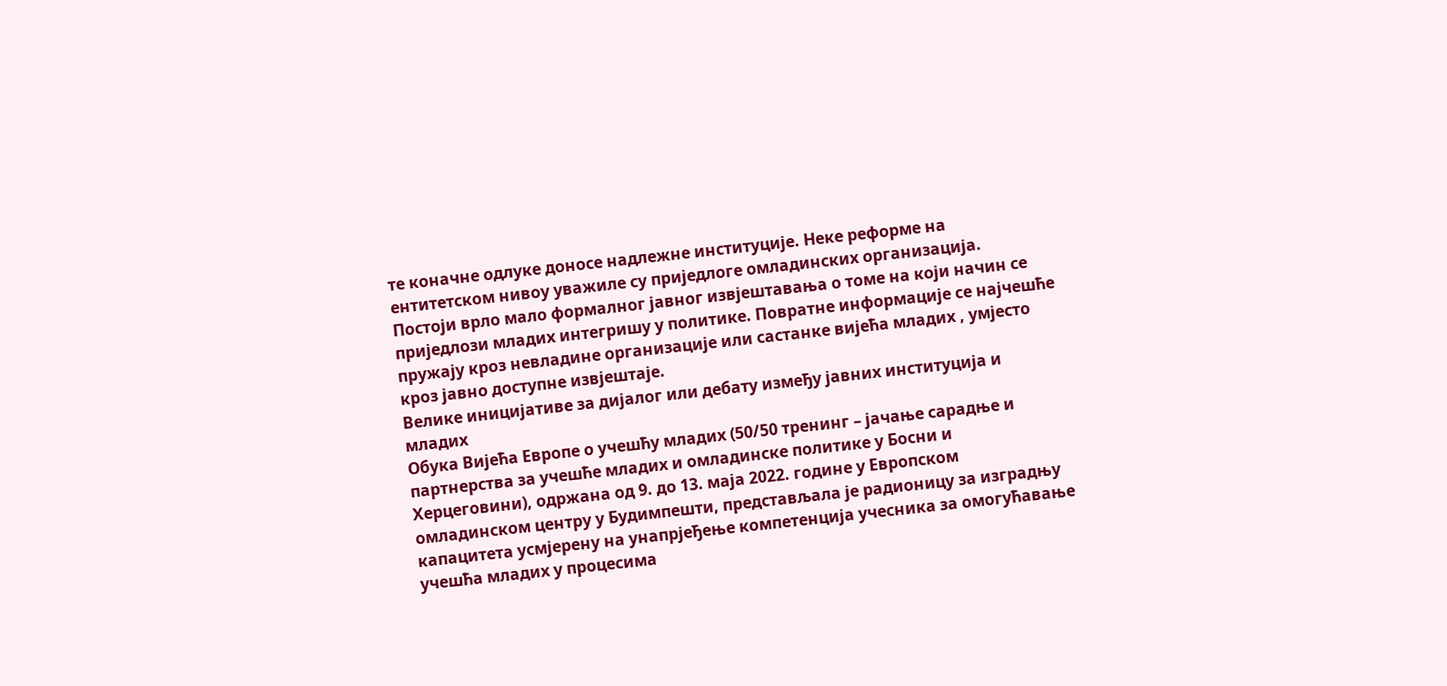те коначне одлуке доносе надлежне институције. Неке реформе на ентитетском нивоу уважиле су приједлоге омладинских организација.
Постоји врло мало формалног јавног извјештавања о томе на који начин се приједлози младих интегришу у политике. Повратне информације се најчешће пружају кроз невладине организације или састанке вијећа младих , умјесто кроз јавно доступне извјештаје.
Велике иницијативе за дијалог или дебату између јавних институција и младих
Обука Вијећа Европе о учешћу младих (50/50 тренинг – јачање сарадње и партнерства за учешће младих и омладинске политике у Босни и Херцеговини), одржана од 9. до 13. маја 2022. године у Европском омладинском центру у Будимпешти, представљала је радионицу за изградњу капацитета усмјерену на унапрјеђење компетенција учесника за омогућавање учешћа младих у процесима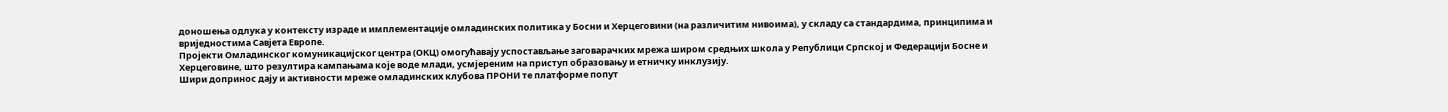доношења одлука у контексту израде и имплементације омладинских политика у Босни и Херцеговини (на различитим нивоима), у складу са стандардима, принципима и вриједностима Савјета Европе.
Пројекти Омладинског комуникацијског центра (ОКЦ) омогућавају успостављање заговарачких мрежа широм средњих школа у Републици Српској и Федерацији Босне и Херцеговине, што резултира кампањама које воде млади, усмјереним на приступ образовању и етничку инклузију.
Шири допринос дају и активности мреже омладинских клубова ПРОНИ те платформе попут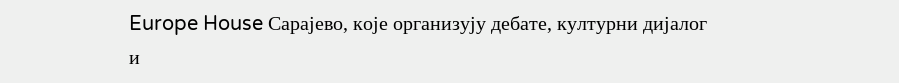Europe House Сарајево, које организују дебате, културни дијалог и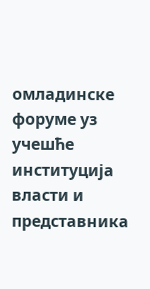омладинске форуме уз учешће институција власти и представника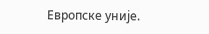Европске уније.